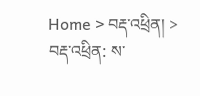Home > བརྡ་འཕྲིན། > བརྡ་འཕྲིན: ས་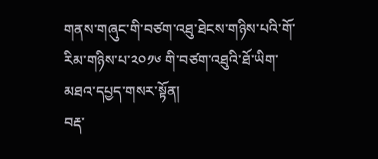གནས་གཞུང་གི་བཙག་འཐུ་ཐེངས་གཉིས་པའི་གོ་རིམ་གཉིས་པ་༢༠༡༦ གི་བཙག་འཐུའི་ཐོ་ཡིག་མཐའ་དཔྱད་གསར་སྟོན།
བརྡ་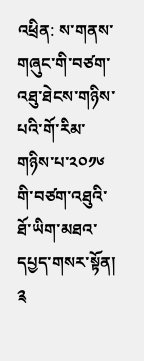འཕྲིན: ས་གནས་གཞུང་གི་བཙག་འཐུ་ཐེངས་གཉིས་པའི་གོ་རིམ་གཉིས་པ་༢༠༡༦ གི་བཙག་འཐུའི་ཐོ་ཡིག་མཐའ་དཔྱད་གསར་སྟོན།
༉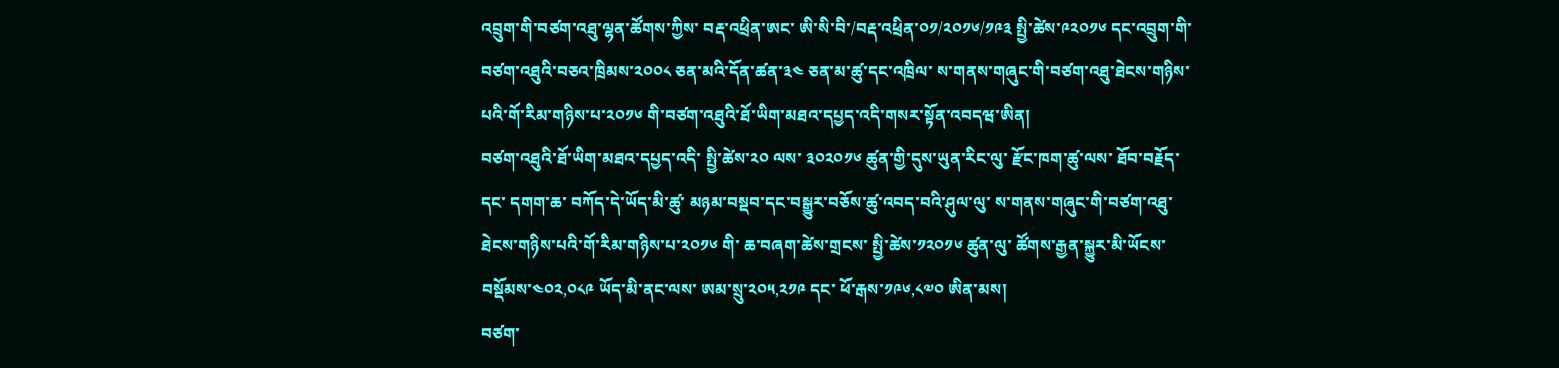འབྲུག་གི་བཙག་འཐུ་ལྷན་ཚོགས་ཀྱིས་ བརྡ་འཕྲིན་ཨང་ ཨི་སི་བི་/བརྡ་འཕྲིན་༠༡/༢༠༡༦/༡༩༣ སྤྱི་ཚེས་༩༢༠༡༦ དང་འབྲུག་གི་བཙག་འཐུའི་བཅའ་ཁྲིམས་༢༠༠༨ ཅན་མའི་དོན་ཚན་༣༤ ཅན་མ་ཚུ་དང་འཁྲིལ་ ས་གནས་གཞུང་གི་བཙག་འཐུ་ཐེངས་གཉིས་པའི་གོ་རིམ་གཉིས་པ་༢༠༡༦ གི་བཙག་འཐུའི་ཐོ་ཡིག་མཐའ་དཔྱད་འདི་གསར་སྟོན་འབདཝ་ཨིན།
བཙག་འཐུའི་ཐོ་ཡིག་མཐའ་དཔྱད་འདི་ སྤྱི་ཚེས་༢༠ ལས་ ༣༠༢༠༡༦ ཚུན་གྱི་དུས་ཡུན་རིང་ལུ་ རྫོང་ཁག་ཚུ་ལས་ ཐོབ་བརྗོད་དང་ དགག་ཆ་ བཀོད་དེ་ཡོད་མི་ཚུ་ མཉམ་བསྡབ་དང་བསྒྱུར་བཅོས་ཚུ་འབད་བའི་ཤུལ་ལུ་ ས་གནས་གཞུང་གི་བཙག་འཐུ་ཐེངས་གཉིས་པའི་གོ་རིམ་གཉིས་པ་༢༠༡༦ གི་ ཆ་བཞག་ཚེས་གྲངས་ སྤྱི་ཚེས་༡༢༠༡༦ ཚུན་ལུ་ ཚོགས་རྒྱན་སྐྱུར་མི་ཡོངས་བསྡོམས་༤༠༢,༠༨༩ ཡོད་མི་ནང་ལས་ ཨམ་སྲུ་༢༠༥,༢༡༩ དང་ ཕོ་རྒས་༡༩༦,༨༧༠ ཨིན་མས།
བཙག་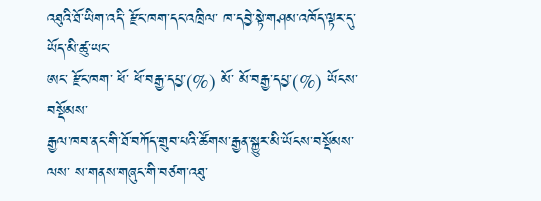འཐུའི་ཐོ་ཡིག་འདི་ རྫོང་ཁག་དང་འཁྲིལ་ ཁ་དབྱེ་སྟེ་གཤམ་འཁོད་ལྟར་དུ་ཡོད་མི་ཚུ་ཡང་
ཨང་ རྫོང་ཁག་ ཕོ་ ཕོ་བརྒྱ་དཔྱ་(%) མོ་ མོ་བརྒྱ་དཔྱ་(%) ཡོངས་བསྡོམས་
རྒྱལ་ཁབ་ནང་གི་ཐོ་བཀོད་གྲུབ་པའི་ཚོགས་རྒྱན་སྐྱུར་མི་ཡོངས་བསྡོམས་ལས་ ས་གནས་གཞུང་གི་བཙག་འཐུ་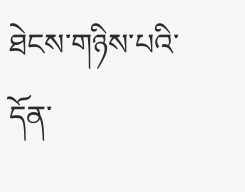ཐེངས་གཉིས་པའི་དོན་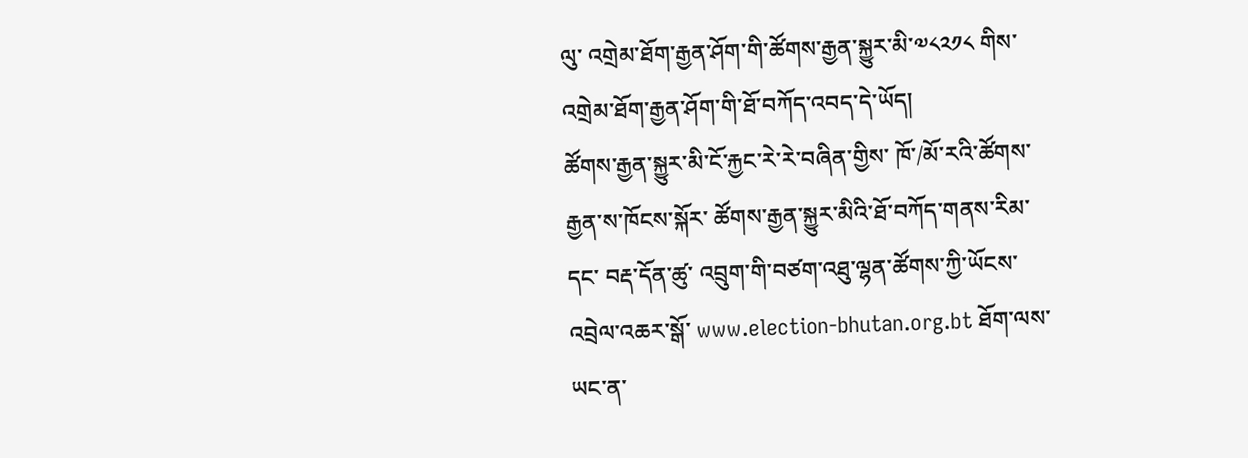ལུ་ འགྲེམ་ཐོག་རྒྱན་ཤོག་གི་ཚོགས་རྒྱན་སྐྱུར་མི་༧༨༢༡༨ གིས་ འགྲེམ་ཐོག་རྒྱན་ཤོག་གི་ཐོ་བཀོད་འབད་དེ་ཡོད།
ཚོགས་རྒྱན་སྐྱུར་མི་ངོ་རྐྱང་རེ་རེ་བཞིན་གྱིས་ ཁོ་/མོ་རའི་ཚོགས་རྒྱན་ས་ཁོངས་སྐོར་ ཚོགས་རྒྱན་སྐྱུར་མིའི་ཐོ་བཀོད་གནས་རིམ་དང་ བརྡ་དོན་ཚུ་ འབྲུག་གི་བཙག་འཐུ་ལྷན་ཚོགས་ཀྱི་ཡོངས་འབྲེལ་འཆར་སྒོ་ www.election-bhutan.org.bt ཐོག་ལས་ ཡང་ན་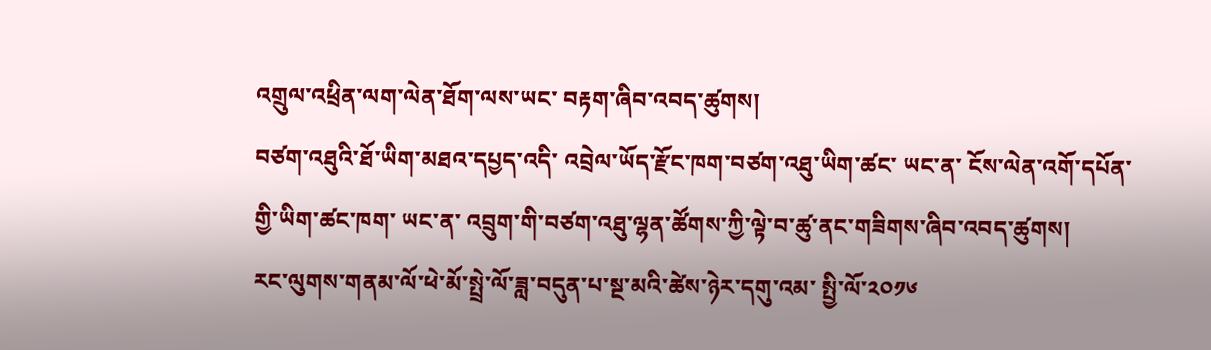འགྲུལ་འཕྲིན་ལག་ལེན་ཐོག་ལས་ཡང་ བརྟག་ཞིབ་འབད་ཚུགས།
བཙག་འཐུའི་ཐོ་ཡིག་མཐའ་དཔྱད་འདི་ འབྲེལ་ཡོད་རྫོང་ཁག་བཙག་འཐུ་ཡིག་ཚང་ ཡང་ན་ ངོས་ལེན་འགོ་དཔོན་གྱི་ཡིག་ཚང་ཁག་ ཡང་ན་ འབྲུག་གི་བཙག་འཐུ་ལྷན་ཚོགས་ཀྱི་ལྟེ་བ་ཚུ་ནང་གཟིགས་ཞིབ་འབད་ཚུགས།
རང་ལུགས་གནམ་ལོ་ཕེ་མོ་སྤྲེ་ལོ་ཟླ་བདུན་པ་སྔ་མའི་ཚེས་ཉེར་དགུ་འམ་ སྤྱི་ལོ་༢༠༡༦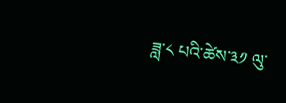ཟླ་༨ པའི་ཚེས་༣༡ ལུ་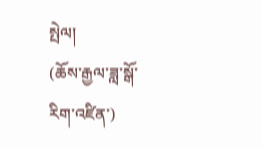སྤེལ།
(ཆོས་རྒྱལ་ཟླ་སྒོ་རིག་འཛིན་)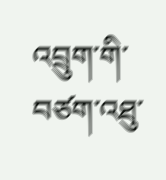འབྲུག་གི་བཙག་འཐུ་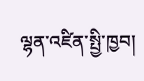ལྷན་འཛིན་སྤྱི་ཁྱབ།